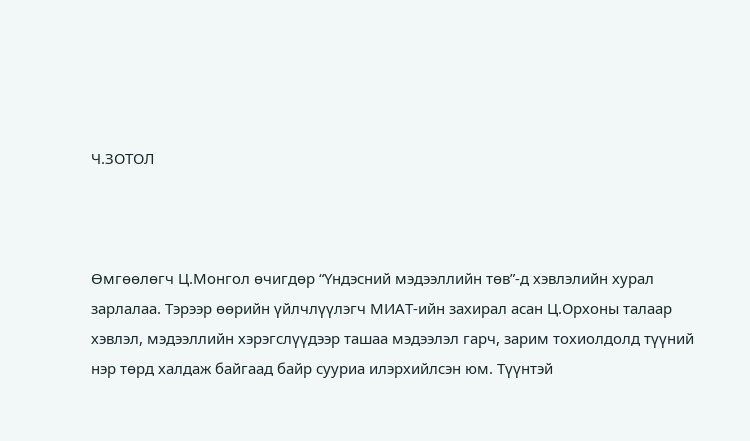Ч.ЗОТОЛ



Өмгөөлөгч Ц.Монгол өчигдөр “Үндэсний мэдээллийн төв”-д хэвлэлийн хурал зарлалаа. Тэрээр өөрийн үйлчлүүлэгч МИАТ-ийн захирал асан Ц.Орхоны талаар хэвлэл, мэдээллийн хэрэгслүүдээр ташаа мэдээлэл гарч, зарим тохиолдолд түүний нэр төрд халдаж байгаад байр сууриа илэрхийлсэн юм. Түүнтэй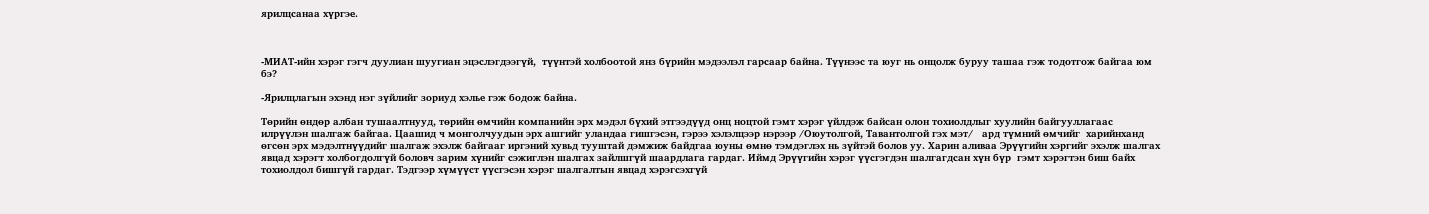ярилцсанаа хүргэе.



-МИАТ-ийн хэрэг гэгч дуулиан шуугиан эцэслэгдээгүй,  түүнтэй холбоотой янз бүрийн мэдээлэл гарсаар байна. Түүнээс та юуг нь онцолж буруу ташаа гэж тодотгож байгаа юм бэ?

-Ярилцлагын эхэнд нэг зүйлийг зориуд хэлье гэж бодож байна.

Төрийн өндөр албан тушаалтнууд, төрийн өмчийн компанийн эрх мэдэл бүхий этгээдүүд онц ноцтой гэмт хэрэг үйлдэж байсан олон тохиолдлыг хуулийн байгууллагаас илрүүлэн шалгаж байгаа. Цаашид ч монголчуудын эрх ашгийг уландаа гишгэсэн, гэрээ хэлэлцээр нэрээр /Оюутолгой, Тавантолгой гэх мэт/   ард түмний өмчийг  харийнханд өгсөн эрх мэдэлтнүүдийг шалгаж эхэлж байгааг иргэний хувьд тууштай дэмжиж байдгаа юуны өмнө тэмдэглэх нь зүйтэй болов уу. Харин аливаа Эрүүгийн хэргийг эхэлж шалгах явцад хэрэгт холбогдолгүй боловч зарим хүнийг сэжиглэн шалгах зайлшгүй шаардлага гардаг. Иймд Эрүүгийн хэрэг үүсгэгдэн шалгагдсан хүн бүр  гэмт хэрэгтэн биш байх тохиолдол бишгүй гардаг. Тэдгээр хүмүүст үүсгэсэн хэрэг шалгалтын явцад хэрэгсэхгүй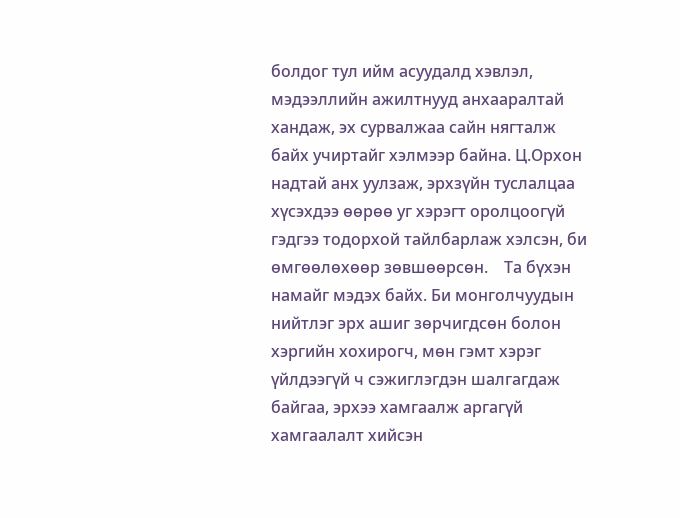болдог тул ийм асуудалд хэвлэл, мэдээллийн ажилтнууд анхааралтай хандаж, эх сурвалжаа сайн нягталж байх учиртайг хэлмээр байна. Ц.Орхон надтай анх уулзаж, эрхзүйн туслалцаа хүсэхдээ өөрөө уг хэрэгт оролцоогүй  гэдгээ тодорхой тайлбарлаж хэлсэн, би өмгөөлөхөөр зөвшөөрсөн.    Та бүхэн намайг мэдэх байх. Би монголчуудын нийтлэг эрх ашиг зөрчигдсөн болон хэргийн хохирогч, мөн гэмт хэрэг үйлдээгүй ч сэжиглэгдэн шалгагдаж байгаа, эрхээ хамгаалж аргагүй хамгаалалт хийсэн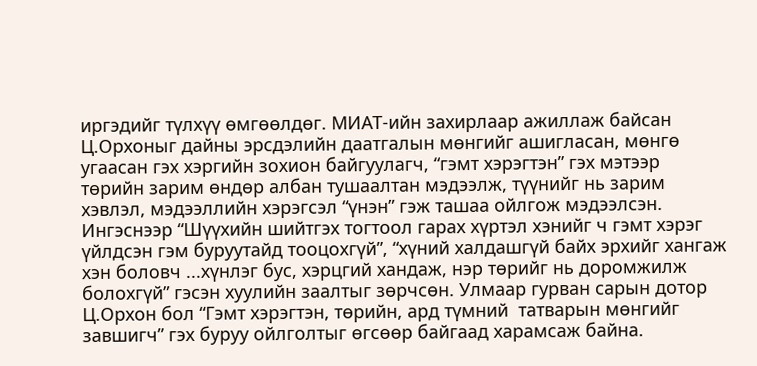иргэдийг түлхүү өмгөөлдөг. МИАТ-ийн захирлаар ажиллаж байсан Ц.Орхоныг дайны эрсдэлийн даатгалын мөнгийг ашигласан, мөнгө угаасан гэх хэргийн зохион байгуулагч, “гэмт хэрэгтэн” гэх мэтээр  төрийн зарим өндөр албан тушаалтан мэдээлж, түүнийг нь зарим хэвлэл, мэдээллийн хэрэгсэл “үнэн” гэж ташаа ойлгож мэдээлсэн. Ингэснээр “Шүүхийн шийтгэх тогтоол гарах хүртэл хэнийг ч гэмт хэрэг үйлдсэн гэм буруутайд тооцохгүй”, “хүний халдашгүй байх эрхийг хангаж хэн боловч ...хүнлэг бус, хэрцгий хандаж, нэр төрийг нь доромжилж болохгүй” гэсэн хуулийн заалтыг зөрчсөн. Улмаар гурван сарын дотор Ц.Орхон бол “Гэмт хэрэгтэн, төрийн, ард түмний  татварын мөнгийг  завшигч” гэх буруу ойлголтыг өгсөөр байгаад харамсаж байна.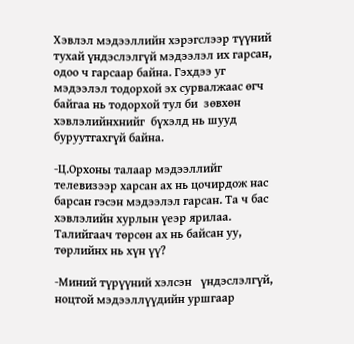Хэвлэл мэдээллийн хэрэгслээр түүний тухай үндэслэлгүй мэдээлэл их гарсан, одоо ч гарсаар байна. Гэхдээ уг мэдээлэл тодорхой эх сурвалжаас өгч байгаа нь тодорхой тул би  зөвхөн хэвлэлийнхнийг  бүхэлд нь шууд буруутгахгүй байна.

-Ц.Орхоны талаар мэдээллийг телевизээр харсан ах нь цочирдож нас барсан гэсэн мэдээлэл гарсан. Та ч бас хэвлэлийн хурлын үеэр ярилаа.  Талийгаач төрсөн ах нь байсан уу, төрлийнх нь хүн үү?

-Миний түрүүний хэлсэн   үндэслэлгүй, ноцтой мэдээллүүдийн уршгаар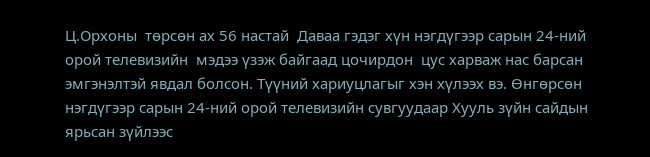Ц.Орхоны  төрсөн ах 56 настай  Даваа гэдэг хүн нэгдүгээр сарын 24-ний орой телевизийн  мэдээ үзэж байгаад цочирдон  цус харваж нас барсан эмгэнэлтэй явдал болсон. Түүний хариуцлагыг хэн хүлээх вэ. Өнгөрсөн нэгдүгээр сарын 24-ний орой телевизийн сувгуудаар Хууль зүйн сайдын ярьсан зүйлээс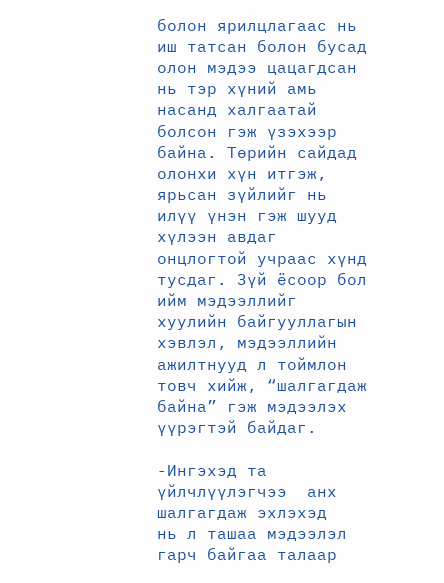болон ярилцлагаас нь иш татсан болон бусад олон мэдээ цацагдсан нь тэр хүний амь насанд халгаатай болсон гэж үзэхээр байна. Төрийн сайдад олонхи хүн итгэж, ярьсан зүйлийг нь илүү үнэн гэж шууд хүлээн авдаг онцлогтой учраас хүнд тусдаг. Зүй ёсоор бол ийм мэдээллийг хуулийн байгууллагын хэвлэл, мэдээллийн ажилтнууд л тоймлон товч хийж, “шалгагдаж байна” гэж мэдээлэх  үүрэгтэй байдаг.

-Ингэхэд та үйлчлүүлэгчээ  анх шалгагдаж эхлэхэд   нь л ташаа мэдээлэл гарч байгаа талаар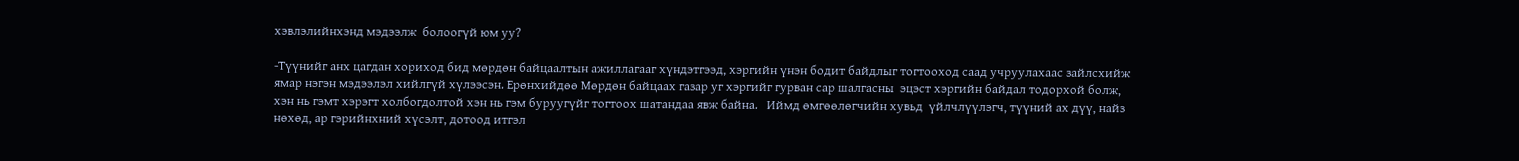хэвлэлийнхэнд мэдээлж  болоогүй юм уу?

-Түүнийг анх цагдан хориход бид мөрдөн байцаалтын ажиллагааг хүндэтгээд, хэргийн үнэн бодит байдлыг тогтооход саад учруулахаас зайлсхийж ямар нэгэн мэдээлэл хийлгүй хүлээсэн. Ерөнхийдөө Мөрдөн байцаах газар уг хэргийг гурван сар шалгасны  эцэст хэргийн байдал тодорхой болж, хэн нь гэмт хэрэгт холбогдолтой хэн нь гэм буруугүйг тогтоох шатандаа явж байна.   Иймд өмгөөлөгчийн хувьд  үйлчлүүлэгч, түүний ах дүү, найз нөхөд, ар гэрийнхний хүсэлт, дотоод итгэл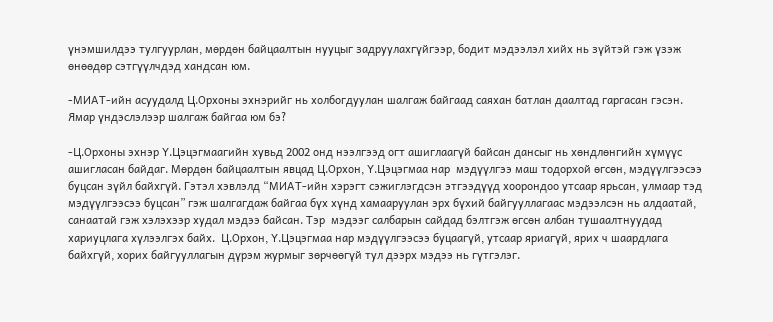үнэмшилдээ тулгуурлан, мөрдөн байцаалтын нууцыг задруулахгүйгээр, бодит мэдээлэл хийх нь зүйтэй гэж үзэж  өнөөдөр сэтгүүлчдэд хандсан юм.

-МИАТ-ийн асуудалд Ц.Орхоны эхнэрийг нь холбогдуулан шалгаж байгаад саяхан батлан даалтад гаргасан гэсэн. Ямар үндэслэлээр шалгаж байгаа юм бэ?

-Ц.Орхоны эхнэр Ү.Цэцэгмаагийн хувьд 2002 онд нээлгээд огт ашиглаагүй байсан дансыг нь хөндлөнгийн хүмүүс ашигласан байдаг. Мөрдөн байцаалтын явцад Ц.Орхон, Ү.Цэцэгмаа нар  мэдүүлгээ маш тодорхой өгсөн, мэдүүлгээсээ буцсан зүйл байхгүй. Гэтэл хэвлэлд “МИАТ-ийн хэрэгт сэжиглэгдсэн этгээдүүд хоорондоо утсаар ярьсан, улмаар тэд мэдүүлгээсээ буцсан” гэж шалгагдаж байгаа бүх хүнд хамааруулан эрх бүхий байгууллагаас мэдээлсэн нь алдаатай, санаатай гэж хэлэхээр худал мэдээ байсан. Тэр  мэдээг салбарын сайдад бэлтгэж өгсөн албан тушаалтнуудад хариуцлага хүлээлгэх байх.  Ц.Орхон, Ү.Цэцэгмаа нар мэдүүлгээсээ буцаагүй, утсаар яриагүй, ярих ч шаардлага байхгүй, хорих байгууллагын дүрэм журмыг зөрчөөгүй тул дээрх мэдээ нь гүтгэлэг.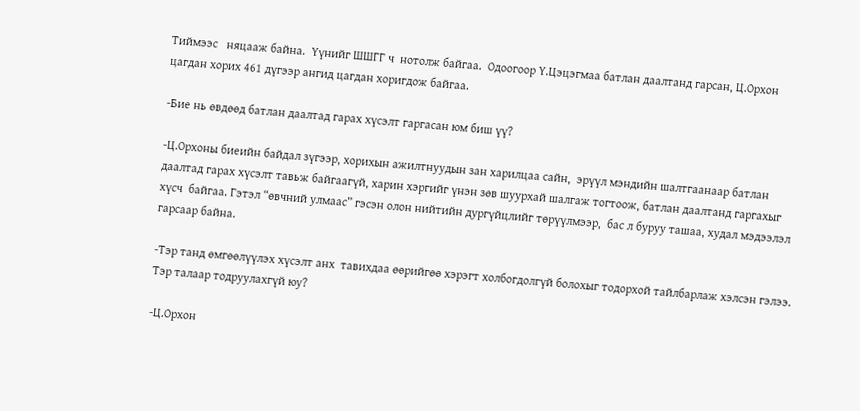Тиймээс   няцааж байна.  Үүнийг ШШГГ ч  нотолж байгаа.  Одоогоор Ү.Цэцэгмаа батлан даалтанд гарсан, Ц.Орхон   цагдан хорих 461 дүгээр ангид цагдан хоригдож байгаа.

-Бие нь өвдөөд батлан даалтад гарах хүсэлт гаргасан юм биш үү?

-Ц.Орхоны биеийн байдал зүгээр, хорихын ажилтнуудын зан харилцаа сайн,  эрүүл мэндийн шалтгаанаар батлан даалтад гарах хүсэлт тавьж байгаагүй, харин хэргийг үнэн зөв шуурхай шалгаж тогтоож, батлан даалтанд гаргахыг хүсч  байгаа. Гэтэл “өвчний улмаас” гэсэн олон нийтийн дургүйцлийг төрүүлмээр,  бас л буруу ташаа, худал мэдээлэл гарсаар байна.

-Тэр танд өмгөөлүүлэх хүсэлт анх  тавихдаа өөрийгөө хэрэгт холбогдолгүй болохыг тодорхой тайлбарлаж хэлсэн гэлээ. Тэр талаар тодруулахгүй юу?

-Ц.Орхон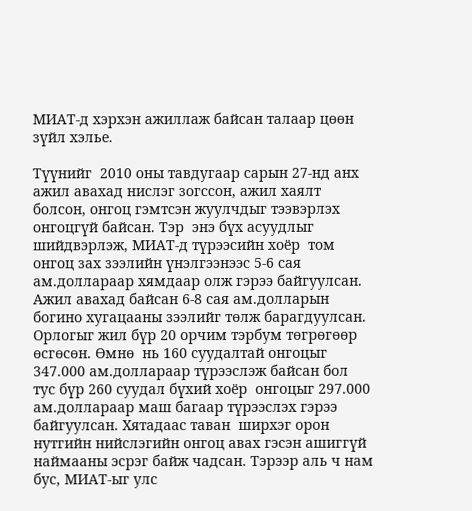МИАТ-д хэрхэн ажиллаж байсан талаар цөөн зүйл хэлье.

Түүнийг  2010 оны тавдугаар сарын 27-нд анх ажил авахад нислэг зогссон, ажил хаялт болсон, онгоц гэмтсэн жуулчдыг тээвэрлэх онгоцгүй байсан. Тэр  энэ бүх асуудлыг шийдвэрлэж, МИАТ-д түрээсийн хоёр  том онгоц зах зээлийн үнэлгээнээс 5-6 сая ам.доллараар хямдаар олж гэрээ байгуулсан. Ажил авахад байсан 6-8 сая ам.долларын богино хугацааны зээлийг төлж барагдуулсан. Орлогыг жил бүр 20 орчим тэрбум төгрөгөөр өсгөсөн. Өмнө  нь 160 суудалтай онгоцыг 347.000 ам.доллараар түрээслэж байсан бол тус бүр 260 суудал бүхий хоёр  онгоцыг 297.000 ам.доллараар маш багаар түрээслэх гэрээ байгуулсан. Хятадаас таван  ширхэг орон нутгийн нийслэгийн онгоц авах гэсэн ашиггүй наймааны эсрэг байж чадсан. Тэрээр аль ч нам бус, МИАТ-ыг улс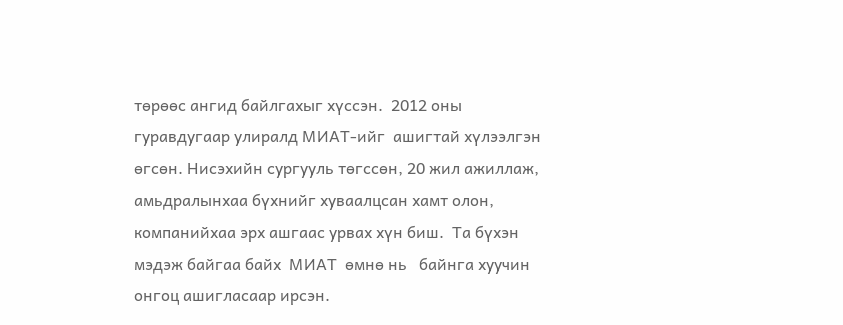төрөөс ангид байлгахыг хүссэн.  2012 оны  гуравдугаар улиралд МИАТ-ийг  ашигтай хүлээлгэн өгсөн. Нисэхийн сургууль төгссөн, 20 жил ажиллаж, амьдралынхаа бүхнийг хуваалцсан хамт олон, компанийхаа эрх ашгаас урвах хүн биш.  Та бүхэн мэдэж байгаа байх  МИАТ  өмнө нь   байнга хуучин онгоц ашигласаар ирсэн.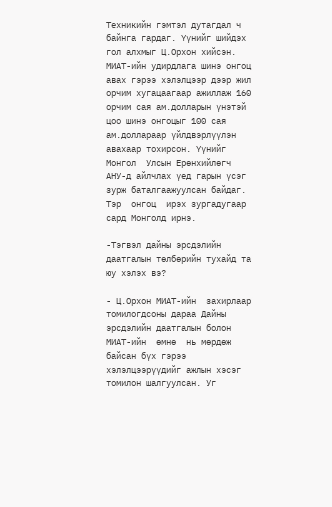Техникийн гэмтэл дутагдал ч  байнга гардаг. Үүнийг шийдэх гол алхмыг Ц.Орхон хийсэн. МИАТ-ийн удирдлага шинэ онгоц авах гэрээ хэлэлцээр дээр жил орчим хугацаагаар ажиллаж 160 орчим сая ам.долларын үнэтэй цоо шинэ онгоцыг 100 сая ам.доллараар үйлдвэрлүүлэн авахаар тохирсон. Үүнийг Монгол  Улсын Ерөнхийлөгч АНУ-д айлчлах үед гарын үсэг зурж баталгаажуулсан байдаг. Тэр  онгоц  ирэх зургадугаар  сард Монголд ирнэ.

-Тэгвэл дайны эрсдэлийн даатгалын төлбөрийн тухайд та юу хэлэх вэ?

- Ц.Орхон МИАТ-ийн  захирлаар томилогдсоны дараа Дайны эрсдэлийн даатгалын болон МИАТ-ийн  өмнө  нь мөрдөж байсан бүх гэрээ хэлэлцээрүүдийг ажлын хэсэг томилон шалгуулсан. Уг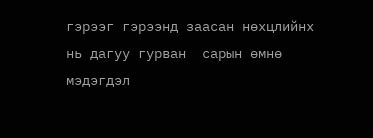гэрээг гэрээнд заасан нөхцлийнх нь дагуу гурван  сарын өмнө мэдэгдэл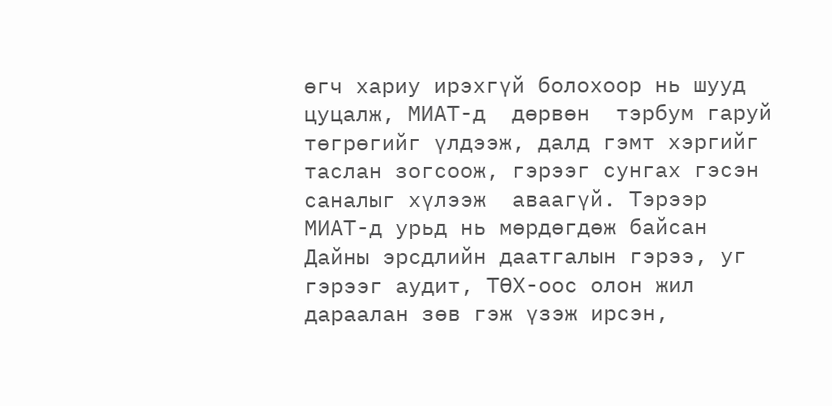өгч хариу ирэхгүй болохоор нь шууд цуцалж, МИАТ-д  дөрвөн  тэрбум гаруй төгрөгийг үлдээж, далд гэмт хэргийг таслан зогсоож, гэрээг сунгах гэсэн саналыг хүлээж  аваагүй. Тэрээр МИАТ-д урьд нь мөрдөгдөж байсан Дайны эрсдлийн даатгалын гэрээ, уг гэрээг аудит, ТӨХ-оос олон жил дараалан зөв гэж үзэж ирсэн,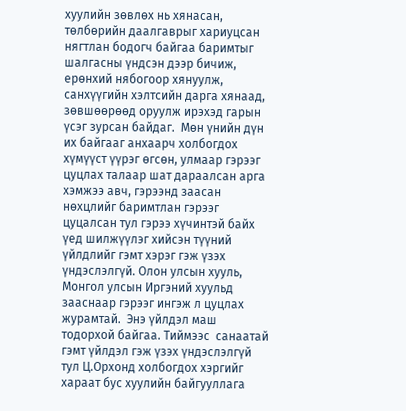хуулийн зөвлөх нь хянасан, төлбөрийн даалгаврыг хариуцсан нягтлан бодогч байгаа баримтыг шалгасны үндсэн дээр бичиж, ерөнхий нябогоор хянуулж, санхүүгийн хэлтсийн дарга хянаад, зөвшөөрөөд оруулж ирэхэд гарын үсэг зурсан байдаг.  Мөн үнийн дүн их байгааг анхаарч холбогдох хүмүүст үүрэг өгсөн, улмаар гэрээг цуцлах талаар шат дараалсан арга хэмжээ авч, гэрээнд заасан нөхцлийг баримтлан гэрээг цуцалсан тул гэрээ хүчинтэй байх үед шилжүүлэг хийсэн түүний үйлдлийг гэмт хэрэг гэж үзэх үндэслэлгүй. Олон улсын хууль, Монгол улсын Иргэний хуульд зааснаар гэрээг ингэж л цуцлах журамтай.  Энэ үйлдэл маш тодорхой байгаа. Тиймээс  санаатай гэмт үйлдэл гэж үзэх үндэслэлгүй тул Ц.Орхонд холбогдох хэргийг хараат бус хуулийн байгууллага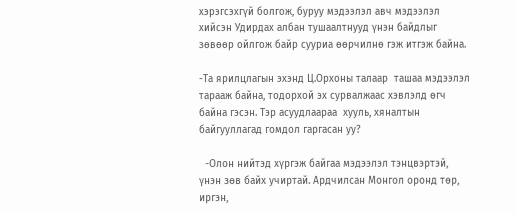хэрэгсэхгүй болгож, буруу мэдээлэл авч мэдээлэл хийсэн Удирдах албан тушаалтнууд үнэн байдлыг зөвөөр ойлгож байр сууриа өөрчилнө гэж итгэж байна.

-Та ярилцлагын эхэнд Ц.Орхоны талаар  ташаа мэдээлэл тарааж байна, тодорхой эх сурвалжаас хэвлэлд өгч байна гэсэн. Тэр асуудлаараа  хууль, хяналтын байгууллагад гомдол гаргасан уу?

  -Олон нийтэд хүргэж байгаа мэдээлэл тэнцвэртэй, үнэн зөв байх учиртай. Ардчилсан Монгол оронд төр, иргэн,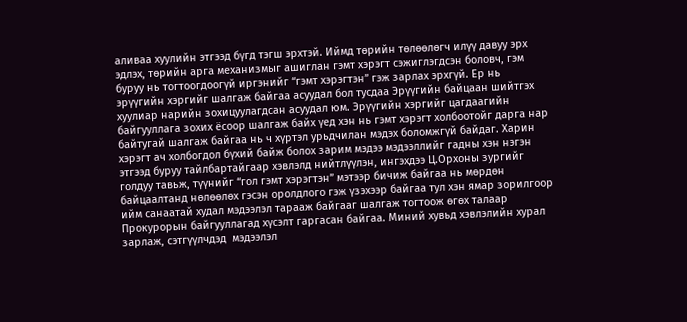аливаа хуулийн этгээд бүгд тэгш эрхтэй. Иймд төрийн төлөөлөгч илүү давуу эрх эдлэх, төрийн арга механизмыг ашиглан гэмт хэрэгт сэжиглэгдсэн боловч, гэм буруу нь тогтоогдоогүй иргэнийг “гэмт хэрэгтэн” гэж зарлах эрхгүй. Ер нь эрүүгийн хэргийг шалгаж байгаа асуудал бол тусдаа Эрүүгийн байцаан шийтгэх хуулиар нарийн зохицуулагдсан асуудал юм. Эрүүгийн хэргийг цагдаагийн байгууллага зохих ёсоор шалгаж байх үед хэн нь гэмт хэрэгт холбоотойг дарга нар байтугай шалгаж байгаа нь ч хүртэл урьдчилан мэдэх боломжгүй байдаг. Харин хэрэгт ач холбогдол бүхий байж болох зарим мэдээ мэдээллийг гадны хэн нэгэн этгээд буруу тайлбартайгаар хэвлэлд нийтлүүлэн, ингэхдээ Ц.Орхоны зургийг голдуу тавьж, түүнийг “гол гэмт хэрэгтэн” мэтээр бичиж байгаа нь мөрдөн байцаалтанд нөлөөлөх гэсэн оролдлого гэж үзэхээр байгаа тул хэн ямар зорилгоор ийм санаатай худал мэдээлэл тарааж байгааг шалгаж тогтоож өгөх талаар Прокурорын байгууллагад хүсэлт гаргасан байгаа. Миний хувьд хэвлэлийн хурал зарлаж, сэтгүүлчдэд  мэдээлэл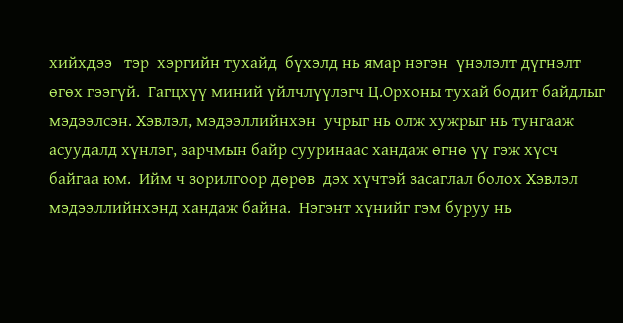хийхдээ   тэр  хэргийн тухайд  бүхэлд нь ямар нэгэн  үнэлэлт дүгнэлт өгөх гээгүй.  Гагцхүү миний үйлчлүүлэгч Ц.Орхоны тухай бодит байдлыг мэдээлсэн. Хэвлэл, мэдээллийнхэн  учрыг нь олж хужрыг нь тунгааж асуудалд хүнлэг, зарчмын байр сууринаас хандаж өгнө үү гэж хүсч байгаа юм.  Ийм ч зорилгоор дөрөв  дэх хүчтэй засаглал болох Хэвлэл мэдээллийнхэнд хандаж байна.  Нэгэнт хүнийг гэм буруу нь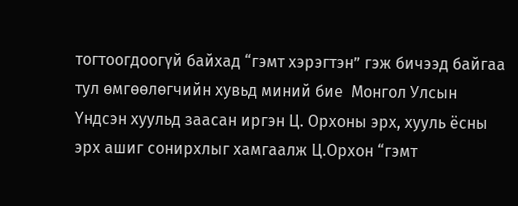тогтоогдоогүй байхад “гэмт хэрэгтэн” гэж бичээд байгаа тул өмгөөлөгчийн хувьд миний бие  Монгол Улсын Үндсэн хуульд заасан иргэн Ц. Орхоны эрх, хууль ёсны эрх ашиг сонирхлыг хамгаалж Ц.Орхон “гэмт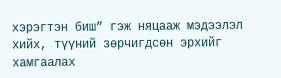хэрэгтэн биш” гэж няцааж мэдээлэл хийх, түүний зөрчигдсөн эрхийг хамгаалах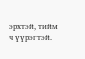эрхтэй, тийм ч үүрэгтэй.